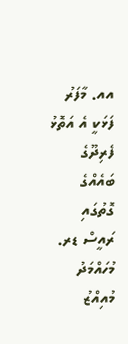އއ. މާފަރު ފަޅަކީ އެ އަތޮޅު ފެރިދޫގެ ބައެއްގެ ގޮތުގައި ރައީސް ޑރ. މުހައްމަދު މުއިއްޒު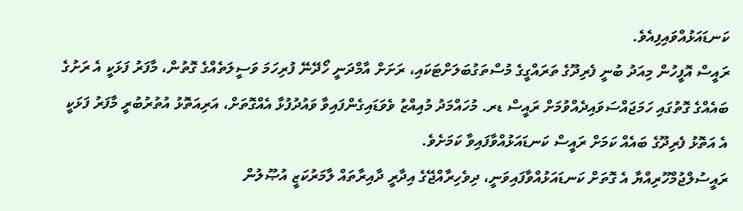ކަނޑައަޅުއްވައިފިއެވެ.
ރައީސް އޮފީހުން މިއަދު ބުނީ ފެރިދޫގެ ތަރައްގީގެ މުސްތަގުބަލަށްޓަކައި، ރަށަށް އާމްދަނީ ހޯދޭނޭ ފުރިހަމަ ވަސީލަތެއްގެ ގޮތުން، މާފަރު ފަޅަކީ އެ ރަށުގެ ބައެއްގެ ގޮތުގައި ހަމަޖައްސަވައިދެއްވުމަށް ރައީސް ޑރ. މުހައްމަދު މުއިއްޒު ވެވަޑައިގެންފައިވާ ވައުދުފުޅާ އެއްގޮތަށް، އަރިއަތޮޅު އުތުރުބުރީ މާފަރު ފަޅަކީ އެ އަތޮޅު ފެރިދޫގެ ބައެއް ކަމަށް ރައީސް ކަނޑައަޅުއްވާފައިވާ ކަމަށެވެ.
ރައީސުލްޖުމްހޫރިއްޔާ އެ ގޮތަށް ކަނޑައަޅުއްވާފައިވަނީ، ދިވެހިރާއްޖޭގެ އިދާރީ ދާއިރާތައް ލާމަރުކަޒީ އުޞޫލުން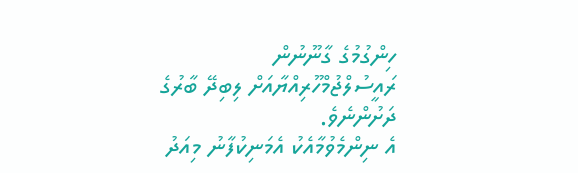ހިންގުމުގެ ގާނޫނުން ރައީސުލްޖުމްހޫރިއްޔާއަށް ލިބިދޭ ބާރުގެ ދަށުންނެވެ.
އެ ނިންމެވުމާއެކު އެމަނިކުފާނު މިއަދު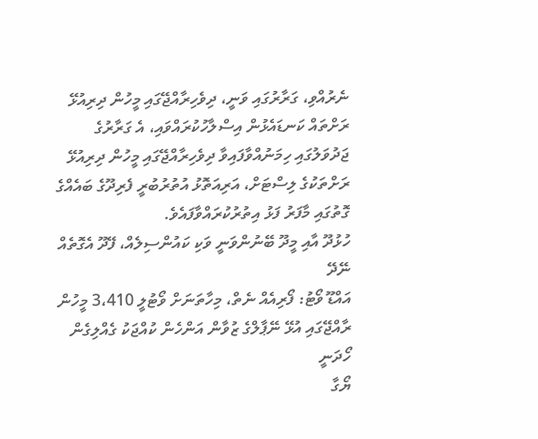ނެރުއްވި، ގަރާރުގައި ވަނީ، ދިވެހިރާއްޖޭގައި މީހުން ދިރިއުޅޭ ރަށްތައް ކަނޑައެޅުން އިސްލާހުކުރައްވައި، އެ ގަރާރުގެ ޖަދުވަލުގައި ހިމަނުއްވާފައިވާ ދިވެހިރާއްޖޭގައި މީހުން ދިރިއުޅޭ ރަށްތަކުގެ ލިސްޓަށް، އަރިއަތޮޅު އުތުރުބުރީ ފެރިދޫގެ ބައެއްގެ ގޮތުގައި މާފަރު ފަޅު އިތުރުކުރައްވާފައެވެ.
ހުޅުދޫ އާއި މީދޫ ބޭނުންވަނީ ވަކި ކައުންސިލެއް، ފޭދޫ އެގޮތެއް ނޭދޭ
އައްޑޫ ވޯޓު: ފޯރިއެއް ނެތް، މިހާތަނަށް ވޯޓުލީ 3،410 މީހުން
ރާއްޖޭގައި އުޅޭ ނޭޕާލްގެ ޒުވާން އަންހެން ކުއްޖަކު ގެއްލިގެން ހޯދަނީ
ޔޯގާ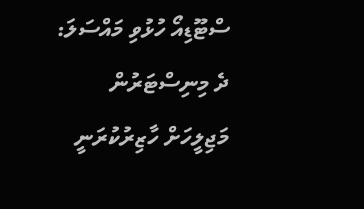ސްޓޫޑިއޯ ހުޅުވި މައްސަލަ: ދެ މިނިސްޓަރުން މަޖިލީހަށް ހާޒިރުކުރަނީ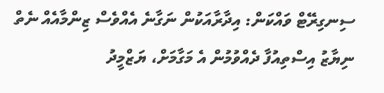ސިނގިރޭޓް ވައްކަން: އިދާރާއަކުން ނަގާނެ އެއްވެސް ޒިންމާއެއް ނެތް
ނިޔާޒު އިސްތިއުފާ ދެއްވުމުން އެ މަގާމަށް، ޔަޒްމީދު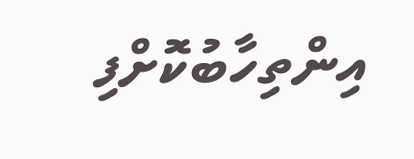އިންތިހާބުކޮށްފި